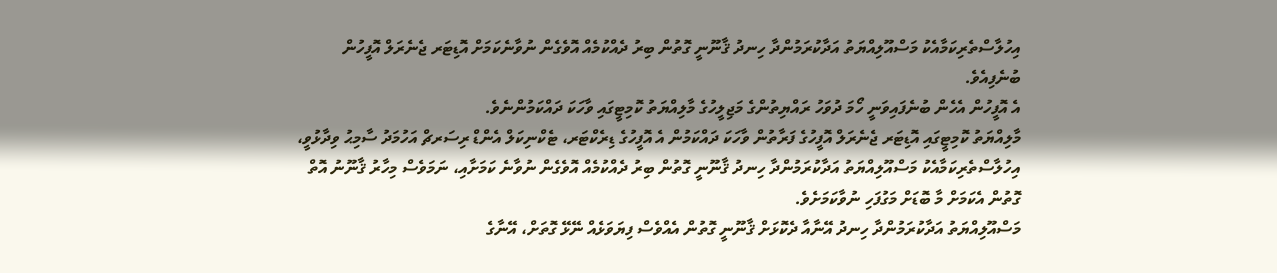އިހުލާސްތެރިކަމާއެކު މަސްއޫލިއްޔަތު އަދާކުރަމުންދާ ހިނދު ޤާނޫނީ ގޮތުން ބިރު ދެއްކުމެއް އޮވެގެން ނުވާނެކަމަށް އޮޑިޓަރ ޖެނެރަލް އޮފީހުން ބުނެފިއެވެ.
އެ އޮފީހުން އެހެން ބުނެފައިވަނީ ހޯމަ ދުވަހު ރައްޔިތުންގެ މަޖިލީހުގެ މާލިއްޔަތު ކޮމިޓީގައި ވާހަކަ ދައްކަމުންނެވެ.
މާލިއްޔަތު ކޮމިޓީގައި އޮޑިޓަރ ޖެނެރަލް އޮފީހުގެ ފަރާތުން ވާހަކަ ދައްކަމުން އެ އޮފީހުގެ ޑިރެކްޓަރ، ޓެކްނިކަލް އެންޑް ރިސަރޗް އަހުމަދު ސާމިޙު ވިދާޅުވީ، އިހުލާސްތެރިކަމާއެކު މަސްއޫލިއްޔަތު އަދާކުރަމުންދާ ހިނދު ޤާނޫނީ ގޮތުން ބިރު ދެއްކުމެއް އޮވެގެން ނުވާނެ ކަމަށާއި، ނަމަވެސް މިހާރު ޤާނޫނު އޮތް ގޮތުން އެކަމަށް މާ ބޮޑަށް މަގުފަހި ނުވާކަމަށެވެ.
މަސްއޫލިއްޔަތު އަދާކުރަމުންދާ ހިނދު އޭނާއާ ދެކޮޅަށް ޤާނޫނީ ގޮތުން އެއްވެސް ފިޔަވަޅެއް ނޭޅޭ ގޮތަށް، އޭނާގެ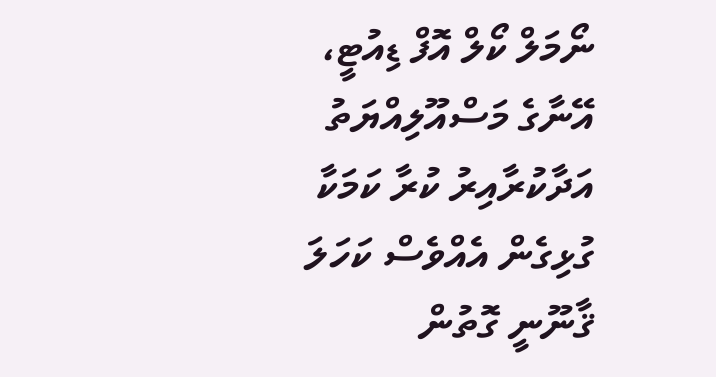ނޯމަލް ކޯލް އޮފް ޑިއުޓީ، އޭނާގެ މަސްއޫލިއްޔަތު އަދާކުރާއިރު ކުރާ ކަމަކާ ގުޅިގެން އެއްވެސް ކަހަލަ ޤާނޫނީ ގޮތުން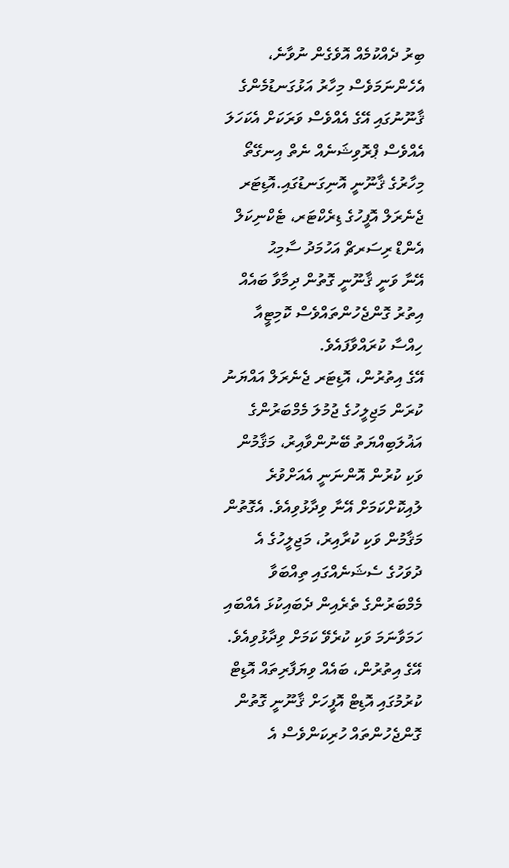ބިރު ދެއްކުމެއް އޮވެގެން ނުވާނެ، އެހެންނަމަވެސް މިހާރު އަޅުގަނޑުމެންގެ ޤާނޫނުގައި އޭގެ އެއްވެސް ވަރަކަށް އެކަހަލަ އެއްވެސް ޕްރޮވިޝަނެއް ނެތް އިނގޭތޯ މިހާރުގެ ޤާނޫނީ އޮނިގަނޑުގައި.އޮޑިޓަރ ޖެނެރަލް އޮފީހުގެ ޑިރެކްޓަރ، ޓެކްނިކަލް އެންޑް ރިސަރޗް އަހުމަދު ސާމިޙު
އޭނާ ވަނީ ޤާނޫނީ ގޮތުން ދިމާވާ ބައެއް އިތުރު ގޮންޖެހުންތައްވެސް ކޮމިޓީއާ ހިއްސާ ކުރައްވާފައެވެ.
އޭގެ އިތުރުން، އޮޑިޓަރ ޖެނެރަލް އައްޔަނު ކުރަން މަޖިލީހުގެ ޖުމުލަ މެމްބަރުންގެ އަޣުލަބިއްޔަތު ބޭނުންވާއިރު، މަޤާމުން ވަކި ކުރުން އޮންނަނީ އެއަށްވުރެ ލުއިކޮށްކަމަށް އޭނާ ވިދާޅުވިއެވެ. އެގޮތުން މަޤާމުން ވަކި ކުރާއިރު، މަޖިލީހުގެ އެ ދުވަހުގެ ސެޝަނެއްގައި ތިއްބަވާ މެމްބަރުންގެ ތެރެއިން ދެބައިކުޅަ އެއްބައި ހަމަވާނަމަ ވަކި ކުރެވޭ ކަމަށް ވިދާޅުވިއެވެ.
އޭގެ އިތުރުން، ބައެއް ވިޔަފާރިތައް އޮޑިޓް ކުރުމުގައި އޮޑިޓް އޮފީހަށް ޤާނޫނީ ގޮތުން ގޮންޖެހުންތައް ހުރިކަންވެސް އެ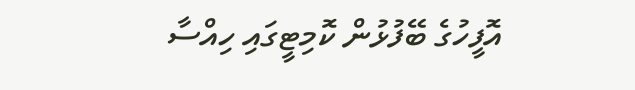އޮފީހުގެ ބޭފުޅުން ކޮމިޓީގައި ހިއްސާ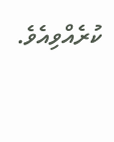ކުރެއްވިއެވެ.